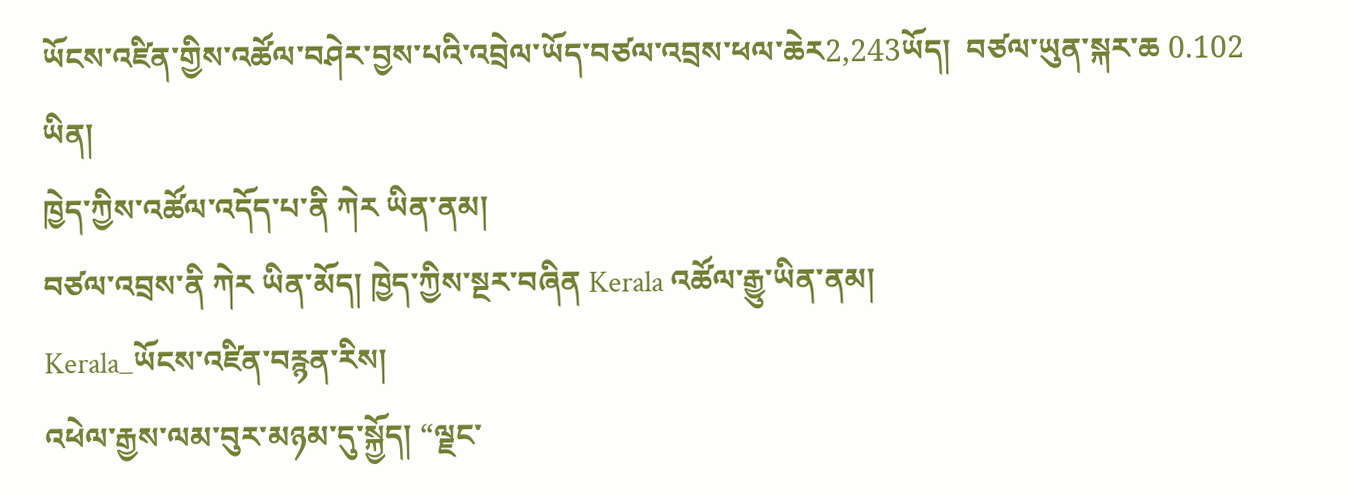ཡོངས་འཛིན་གྱིས་འཚོལ་བཤེར་བྱས་པའི་འབྲེལ་ཡོད་བཙལ་འབྲས་ཕལ་ཆེར2,243ཡོད།  བཙལ་ཡུན་སྐར་ཆ 0.102 ཡིན།
ཁྱེད་ཀྱིས་འཚོལ་འདོད་པ་ནི ཀེར ཡིན་ནམ།
བཙལ་འབྲས་ནི ཀེར ཡིན་མོད། ཁྱེད་ཀྱིས་སྔར་བཞིན Kerala འཚོལ་རྒྱུ་ཡིན་ནམ།
Kerala_ཡོངས་འཛིན་བརྙན་རིས།
འཕེལ་རྒྱས་ལམ་བུར་མཉམ་དུ་སྐྱོད། “ལྗང་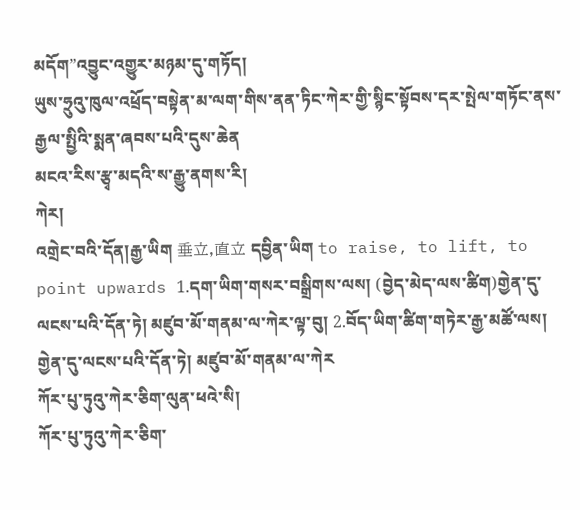མདོག”འབྱུང་འགྱུར་མཉམ་དུ་གཏོད།
ཡུས་ཧྲུའུ་ཁུལ་འཕྲོད་བསྟེན་མ་ལག་གིས་ནན་ཏིང་ཀེར་གྱི་སྙིང་སྟོབས་དར་སྤེལ་གཏོང་ནས་རྒྱལ་སྤྱིའི་སྨན་ཞབས་པའི་དུས་ཆེན
མངའ་རིས་རྩྭ་མདའི་ས་རྒྱུ་ནགས་རི།
ཀེར།
འགྲེང་བའི་དོན།རྒྱ་ཡིག 垂立,直立 དབྱིན་ཡིག to raise, to lift, to point upwards 1.དག་ཡིག་གསར་བསྒྲིགས་ལས། (བྱེད་མེད་ལས་ཚིག)གྱེན་དུ་ལངས་པའི་དོན་ཏེ། མཛུབ་མོ་གནམ་ལ་ཀེར་ལྟ་བུ། 2.བོད་ཡིག་ཚིག་གཏེར་རྒྱ་མཚོ་ལས། གྱེན་དུ་ལངས་པའི་དོན་ཏེ། མཛུབ་མོ་གནམ་ལ་ཀེར
ཀོར་པུ་ཏུའུ་ཀེར་ཅིག་ལུན་ཕའེ་སི།
ཀོར་པུ་ཏུའུ་ཀེར་ཅིག་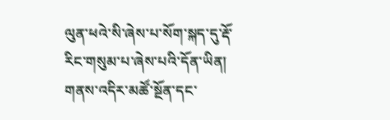ལུན་ཕའེ་སི་ཞེས་པ་སོག་སྐད་དུ་རྡོ་རིང་གསུམ་པ་ཞེས་པའི་དོན་ཡིན། གནས་འདིར་མཚོ་སྔོན་དང་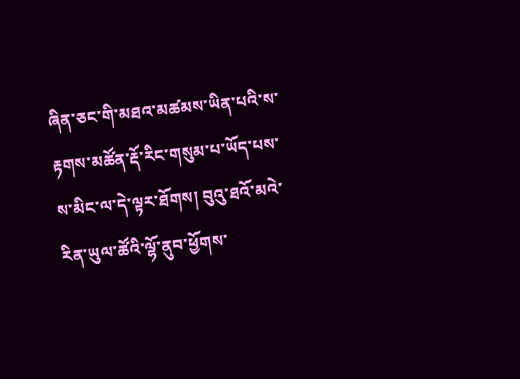ཞིན་ཅང་གི་མཐའ་མཚམས་ཡིན་པའི་ས་རྟགས་མཚོན་རྡོ་རིང་གསུམ་པ་ཡོད་པས་ས་མིང་ལ་དེ་ལྟར་ཐོགས། བུའུ་ཐའོ་མའེ་རིན་ཡུལ་ཚོའི་ལྷོ་ནུབ་ཕྱོགས་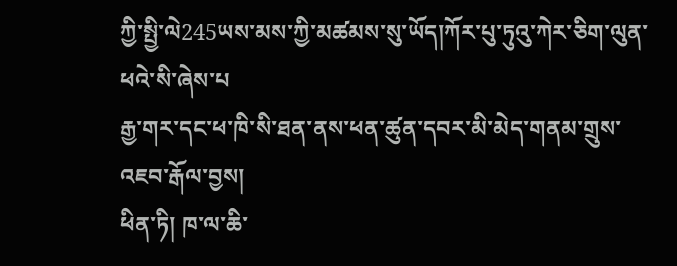ཀྱི་སྤྱི་ལེ245ཡས་མས་ཀྱི་མཚམས་སུ་ཡོད།ཀོར་པུ་ཏུའུ་ཀེར་ཅིག་ལུན་ཕའེ་སི་ཞེས་པ
རྒྱ་གར་དང་ཕ་ཁི་སི་ཐན་ནས་ཕན་ཚུན་དབར་མི་མེད་གནམ་གྲུས་འཇབ་རྒོལ་བྱས།
ཕིན་ཏི། ཁ་ལ་ཆི་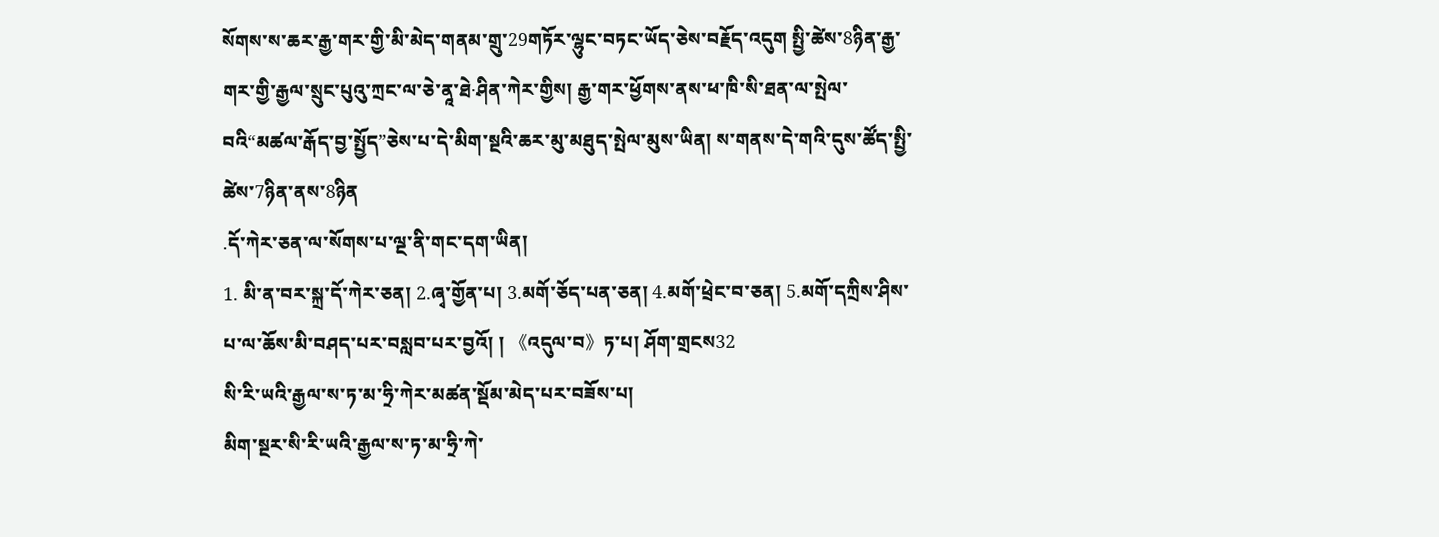སོགས་ས་ཆར་རྒྱ་གར་གྱི་མི་མེད་གནམ་གྲུ་29གཏོར་ལྷུང་བཏང་ཡོད་ཅེས་བརྗོད་འདུག སྤྱི་ཚེས་8ཉིན་རྒྱ་གར་གྱི་རྒྱལ་སྲུང་པུའུ་ཀྲང་ལ་ཅེ་ནཱ་ཐེ·ཤིན་ཀེར་གྱིས། རྒྱ་གར་ཕྱོགས་ནས་ཕ་ཁི་སི་ཐན་ལ་སྤེལ་བའི“མཚལ་རྒོད་བྱ་སྤྱོད”ཅེས་པ་དེ་མིག་སྔའི་ཆར་མུ་མཐུད་སྤེལ་མུས་ཡིན། ས་གནས་དེ་གའི་དུས་ཚོད་སྤྱི་ཚེས་7ཉིན་ནས་8ཉིན
.དོ་ཀེར་ཅན་ལ་སོགས་པ་ལྔ་ནི་གང་དག་ཡིན།
1. མི་ན་བར་སྐྲ་དོ་ཀེར་ཅན། 2.ཞྭ་གྱོན་པ། 3.མགོ་ཅོད་པན་ཅན། 4.མགོ་ཕྲེང་བ་ཅན། 5.མགོ་དཀྲིས་ཤིས་པ་ལ་ཆོས་མི་བཤད་པར་བསླབ་པར་བྱའོ། ། 《འདུལ་བ》ཏ་པ། ཤོག་གྲངས32
སི་རི་ཡའི་རྒྱལ་ས་ཏ་མ་ཧྲི་ཀེར་མཚན་སྡོམ་མེད་པར་བཟོས་པ།
མིག་སྔར་སི་རི་ཡའི་རྒྱལ་ས་ཏ་མ་ཧྲི་ཀེ་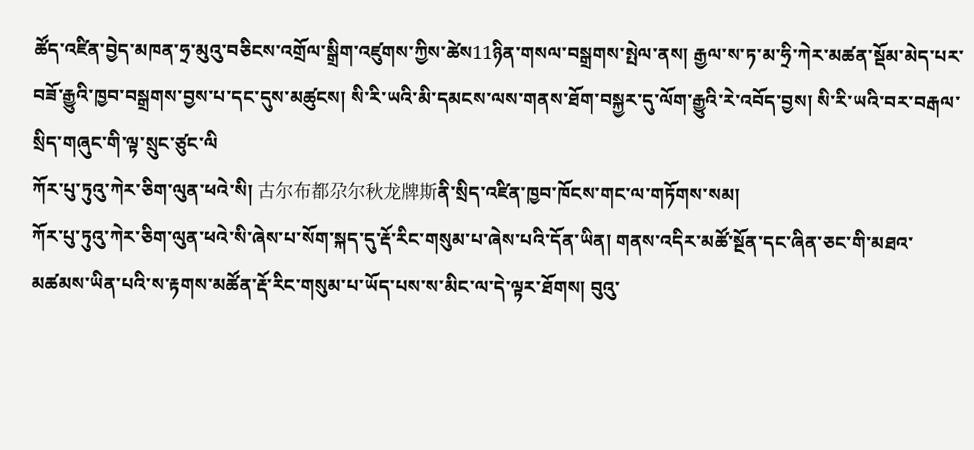ཚོད་འཛིན་བྱེད་མཁན་ཧྲ་མུའུ་བཅིངས་འགྲོལ་སྒྲིག་འཛུགས་ཀྱིས་ཚེས11ཉིན་གསལ་བསྒྲགས་སྤེལ་ནས། རྒྱལ་ས་ཏ་མ་ཧྲི་ཀེར་མཚན་སྡོམ་མེད་པར་བཟོ་རྒྱུའི་ཁྱབ་བསྒྲགས་བྱས་པ་དང་དུས་མཚུངས། སི་རི་ཡའི་མི་དམངས་ལས་གནས་ཐོག་བསྐྱར་དུ་ལོག་རྒྱུའི་རེ་འབོད་བྱས། སི་རི་ཡའི་བར་བརྒལ་སྲིད་གཞུང་གི་ལྟ་སྲུང་ཙུང་ལི
ཀོར་པུ་ཏུའུ་ཀེར་ཅིག་ལུན་ཕའེ་སི། 古尔布都尕尔秋龙牌斯ནི་སྲིད་འཛིན་ཁྱབ་ཁོངས་གང་ལ་གཏོགས་སམ།
ཀོར་པུ་ཏུའུ་ཀེར་ཅིག་ལུན་ཕའེ་སི་ཞེས་པ་སོག་སྐད་དུ་རྡོ་རིང་གསུམ་པ་ཞེས་པའི་དོན་ཡིན། གནས་འདིར་མཚོ་སྔོན་དང་ཞིན་ཅང་གི་མཐའ་མཚམས་ཡིན་པའི་ས་རྟགས་མཚོན་རྡོ་རིང་གསུམ་པ་ཡོད་པས་ས་མིང་ལ་དེ་ལྟར་ཐོགས། བུའུ་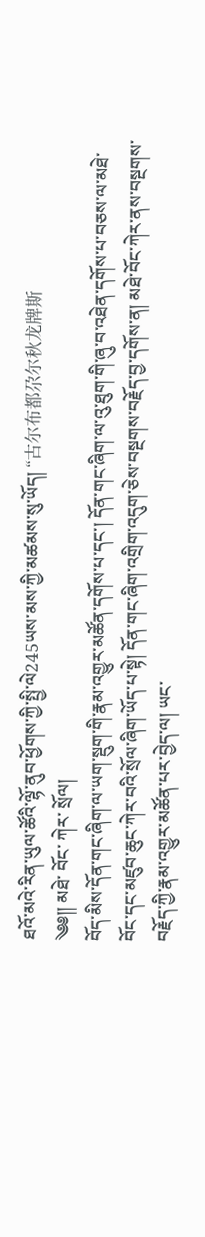ཐའོ་མའེ་རིན་ཡུལ་ཚོའི་ལྷོ་ནུབ་ཕྱོགས་ཀྱི་སྤྱི་ལེ245ཡས་མས་ཀྱི་མཚམས་སུ་ཡོད། “古尔布都尕尔秋龙牌斯
༄༅།། མཐེ་ བོང་ ཀེར་ སྲོལ།
བོད་མིས་དོན་གང་ཞིག་ལ་ཡག་སྡུག་གི་རྣམ་འགྱུར་མཚོན་དགོས་པ་དང་། དོན་གང་ཞིག་ལ་འུ་ཐུག་གི་ཞུ་བ་འཐེན་དགོས་པ་བཅས་ལ་མཐེ་བོང་དང་མཛུབ་ཆུང་ཀེར་བའི་སྲོལ་ཞིག་ཡོད་པ་སྟེ། དོན་གང་ཞིག་འགྲིག་འདུག་ཅེས་བསྔགས་བརྗོད་བྱ་དགོས་ན། མཐེ་བོང་ཀེར་ནས་བསྔགས་བརྗོད་ཀྱི་རྣམ་འགྱུར་མཚོན་པར་བྱེད་ལ། ཡང་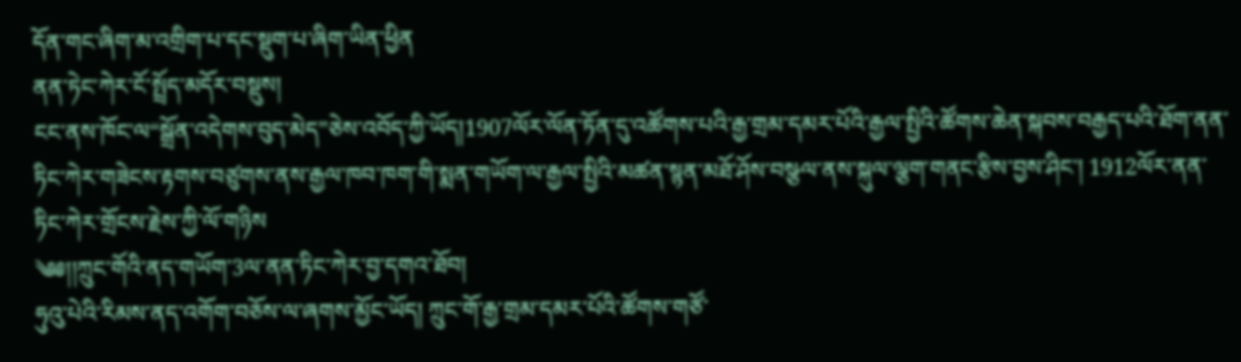དོན་གང་ཞིག་མ་འགྲིག་པ་དང་སྡུག་པ་ཞིག་ཡིན་ཕྱིན
ནན་ཏེང་ཀེར་ངོ་སྤྲོད་མདོར་བསྡུས།
ངང་ནས་ཁོང་ལ“སྒྲོན་འདེགས་བུད་མེད”ཅེས་འབོད་ཀྱི་ཡོད།1907ལོར་ལོན་ཏོན་དུ་འཚོགས་པའི་རྒྱ་གྲམ་དམར་པོའི་རྒྱལ་སྤྱིའི་ཚོགས་ཆེན་སྐབས་བརྒྱད་པའི་ཐོག་ནན་ཏིང་ཀེར་གཟེངས་རྟགས་བཙུགས་ནས་རྒྱལ་ཁབ་ཁག་གི་སྨན་གཡོག་ལ་རྒྱལ་སྤྱིའི་མཚན་སྙན་མཐོ་ཤོས་བསྩལ་ནས་སྐུལ་ལྕག་གནང་རྩིས་བྱས་ཤིང་། 1912ལོར་ནན་ཏིང་ཀེར་གྲོངས་རྗེས་ཀྱི་ལོ་གཉིས
༄༅།།ཀྲུང་གོའི་ནད་གཡོག་3ལ་ནན་ཏིང་ཀེར་བྱ་དགའ་ཐོབ།
ཧུའུ་པེའི་རིམས་ནད་འགོག་བཅོས་ལ་ཞགས་མྱོང་ཡོད། ཀྲུང་གོ་རྒྱ་གྲམ་དམར་པོའི་ཚོགས་གཙོ་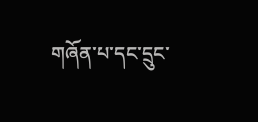གཞོན་པ་དང་དྲུང་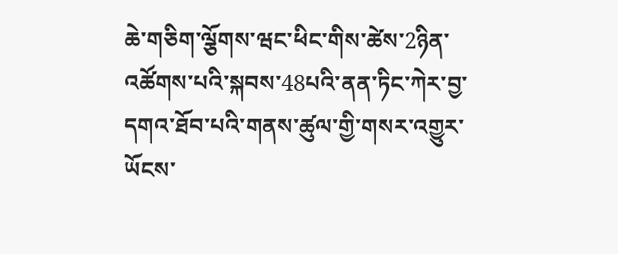ཆེ་གཅིག་ལྕོགས་ཝང་ཕིང་གིས་ཚེས་2ཉིན་འཚོགས་པའི་སྐབས་48པའི་ནན་ཏིང་ཀེར་བྱ་དགའ་ཐོབ་པའི་གནས་ཚུལ་གྱི་གསར་འགྱུར་ཡོངས་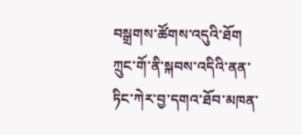བསྒྲགས་ཚོགས་འདུའི་ཐོག ཀྲུང་གོ་ནི་སྐབས་འདིའི་ནན་ཏིང་ཀེར་བྱ་དགའ་ཐོབ་མཁན་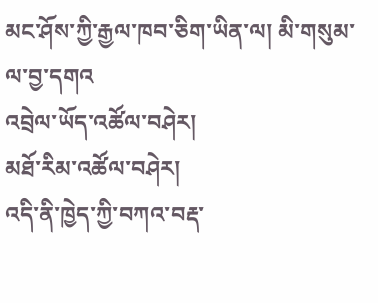མང་ཤོས་ཀྱི་རྒྱལ་ཁབ་ཅིག་ཡིན་ལ། མི་གསུམ་ལ་བྱ་དགའ
འབྲེལ་ཡོད་འཚོལ་བཤེར།
མཐོ་རིམ་འཚོལ་བཤེར།
འདི་ནི་ཁྱེད་ཀྱི་བཀའ་བརྡ་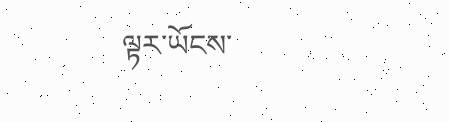ལྟར་ཡོངས་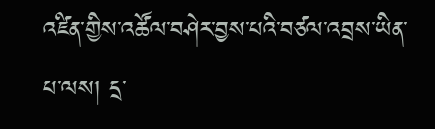འཛིན་གྱིས་འཚོལ་བཤེར་བྱས་པའི་བཙལ་འབྲས་ཡིན་པ་ལས། དྲ་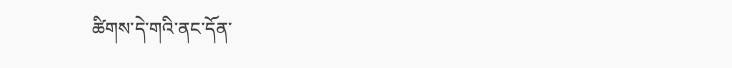ཚིགས་དེ་གའི་ནང་དོན་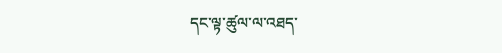དང་ལྟ་ཚུལ་ལ་འཐད་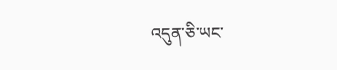འདུན་ཅི་ཡང་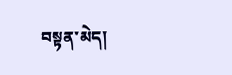བསྟན་མེད།